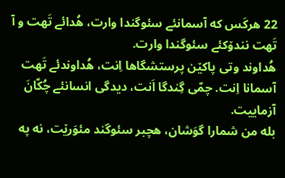22 هرکَس که آسمانئے سئوگندا وارت، هُدائے تَهت و آ تَهت نندۆکئے سئوگندا وارت.
هُداوند وتی پاکێن پرستشگاها اِنت، هُداوندئے تَهت آسمانا اِنت. چمّی گِندگا اَنت، دیدگی انسانئے چُکّانَ آزماییت.
بله من شمارا گوَشان، هچبر سئوگند مئوَرێت، نه په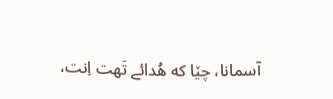آسمانا، چێا که هُدائے تَهت اِنت،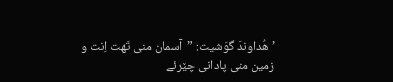’هُداوندَ گوَشیت: ”آسمان منی تَهت اِنت و زمین منی پادانی چێرئے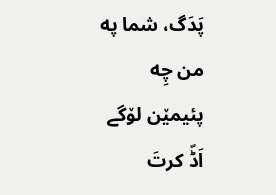پَدَگ، شما په من چِه پئیمێن لۆگے اَڈّ کرتَ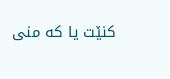کنێت یا که منی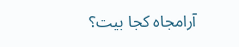آرامجاه کجا بیت؟